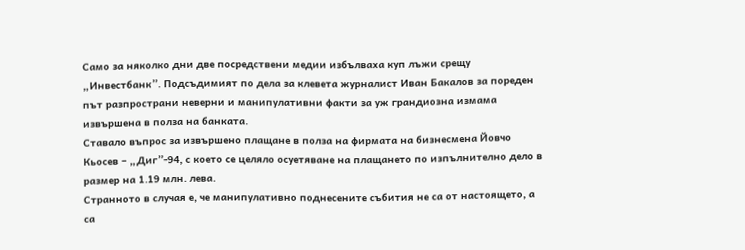Само за няколко дни две посредствени медии избълваха куп лъжи срещу „Инвестбанк”. Подсъдимият по дела за клевета журналист Иван Бакалов за пореден път разпространи неверни и манипулативни факти за уж грандиозна измама извършена в полза на банката.
Ставало въпрос за извършено плащане в полза на фирмата на бизнесмена Йовчо Кьосев – „Диг”-94, с което се целяло осуетяване на плащането по изпълнително дело в размер на 1.19 млн. лева.
Странното в случая е, че манипулативно поднесените събития не са от настоящето, а са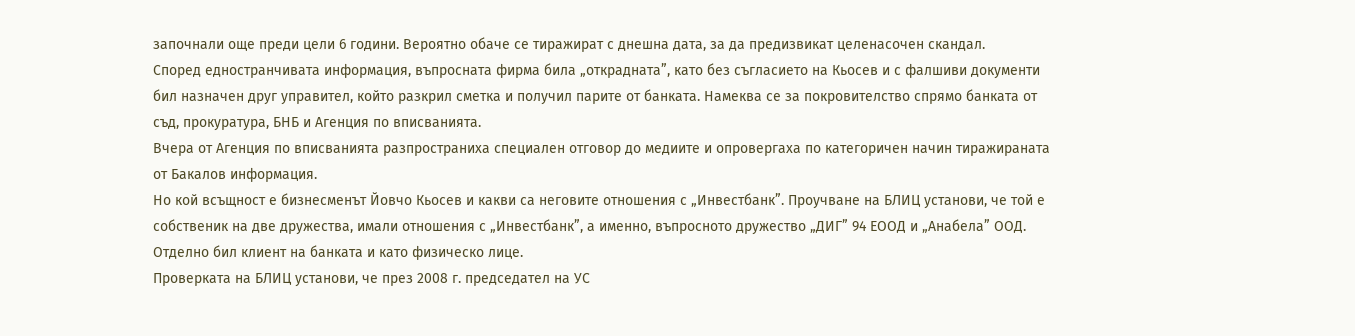започнали още преди цели 6 години. Вероятно обаче се тиражират с днешна дата, за да предизвикат целенасочен скандал.
Според едностранчивата информация, въпросната фирма била „открадната”, като без съгласието на Кьосев и с фалшиви документи бил назначен друг управител, който разкрил сметка и получил парите от банката. Намеква се за покровителство спрямо банката от съд, прокуратура, БНБ и Агенция по вписванията.
Вчера от Агенция по вписванията разпространиха специален отговор до медиите и опровергаха по категоричен начин тиражираната от Бакалов информация.
Но кой всъщност е бизнесменът Йовчо Кьосев и какви са неговите отношения с „Инвестбанк”. Проучване на БЛИЦ установи, че той е собственик на две дружества, имали отношения с „Инвестбанк”, а именно, въпросното дружество „ДИГ” 94 ЕООД и „Анабела” ООД. Отделно бил клиент на банката и като физическо лице.
Проверката на БЛИЦ установи, че през 2008 г. председател на УС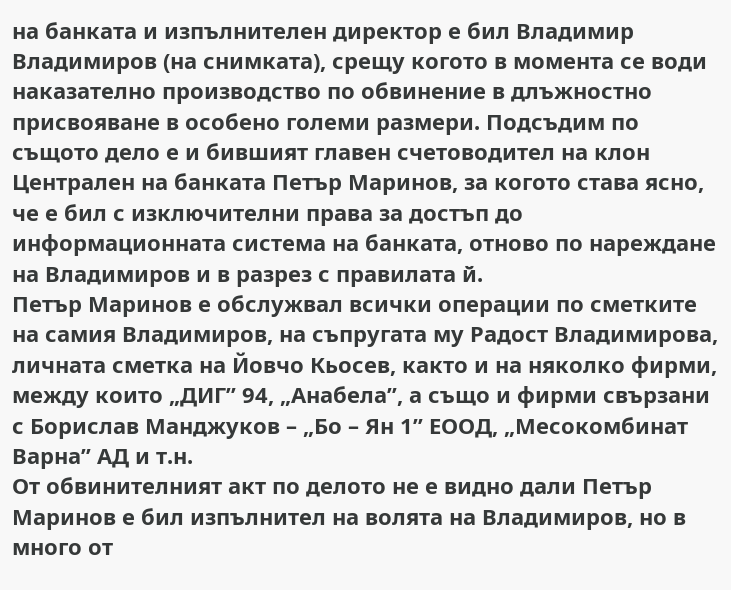на банката и изпълнителен директор е бил Владимир Владимиров (на снимката), срещу когото в момента се води наказателно производство по обвинение в длъжностно присвояване в особено големи размери. Подсъдим по същото дело е и бившият главен счетоводител на клон Централен на банката Петър Маринов, за когото става ясно, че е бил с изключителни права за достъп до информационната система на банката, отново по нареждане на Владимиров и в разрез с правилата й.
Петър Маринов е обслужвал всички операции по сметките на самия Владимиров, на съпругата му Радост Владимирова, личната сметка на Йовчо Кьосев, както и на няколко фирми, между които „ДИГ” 94, „Анабела”, а също и фирми свързани с Борислав Манджуков – „Бо – Ян 1” ЕООД, „Месокомбинат Варна” АД и т.н.
От обвинителният акт по делото не е видно дали Петър Маринов е бил изпълнител на волята на Владимиров, но в много от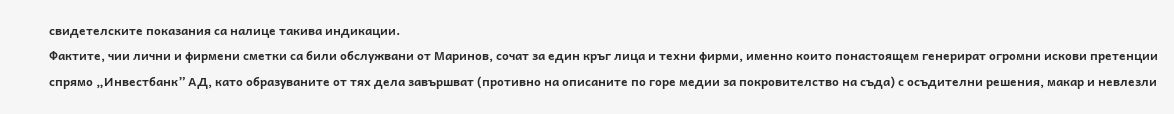свидетелските показания са налице такива индикации.
Фактите, чии лични и фирмени сметки са били обслужвани от Маринов, сочат за един кръг лица и техни фирми, именно които понастоящем генерират огромни искови претенции спрямо „Инвестбанк” АД, като образуваните от тях дела завършват (противно на описаните по горе медии за покровителство на съда) с осъдителни решения, макар и невлезли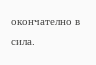окончателно в сила.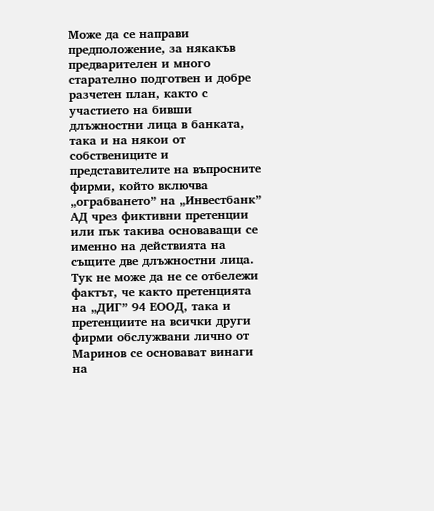Може да се направи предположение, за някакъв предварителен и много старателно подготвен и добре разчетен план, както с участието на бивши длъжностни лица в банката, така и на някои от собствениците и представителите на въпросните фирми, който включва „ограбването” на „Инвестбанк” АД чрез фиктивни претенции или пък такива основаващи се именно на действията на същите две длъжностни лица.
Тук не може да не се отбележи фактът, че както претенцията на „ДИГ” 94 ЕООД, така и претенциите на всички други фирми обслужвани лично от Маринов се основават винаги на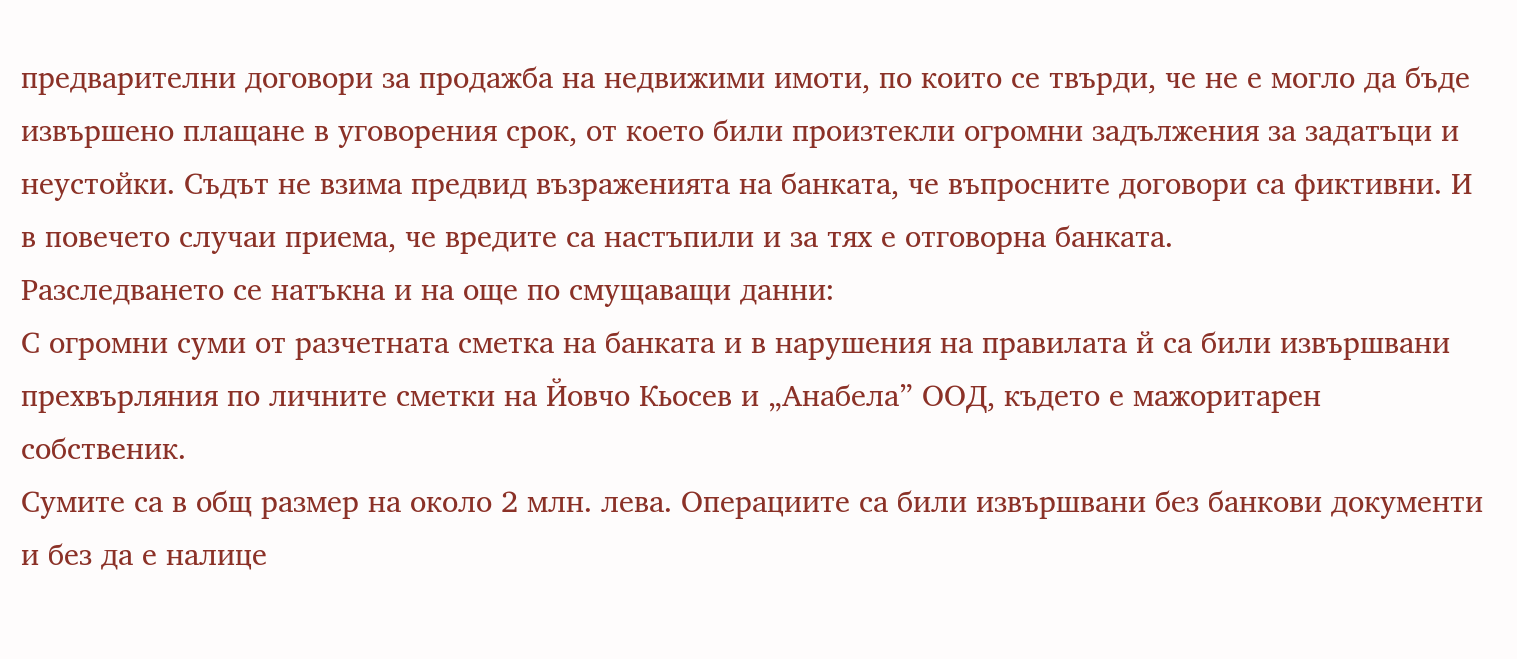предварителни договори за продажба на недвижими имоти, по които се твърди, че не е могло да бъде извършено плащане в уговорения срок, от което били произтекли огромни задължения за задатъци и неустойки. Съдът не взима предвид възраженията на банката, че въпросните договори са фиктивни. И в повечето случаи приема, че вредите са настъпили и за тях е отговорна банката.
Разследването се натъкна и на още по смущаващи данни:
С огромни суми от разчетната сметка на банката и в нарушения на правилата й са били извършвани прехвърляния по личните сметки на Йовчо Кьосев и „Анабела” ООД, където е мажоритарен собственик.
Сумите са в общ размер на около 2 млн. лева. Операциите са били извършвани без банкови документи и без да е налице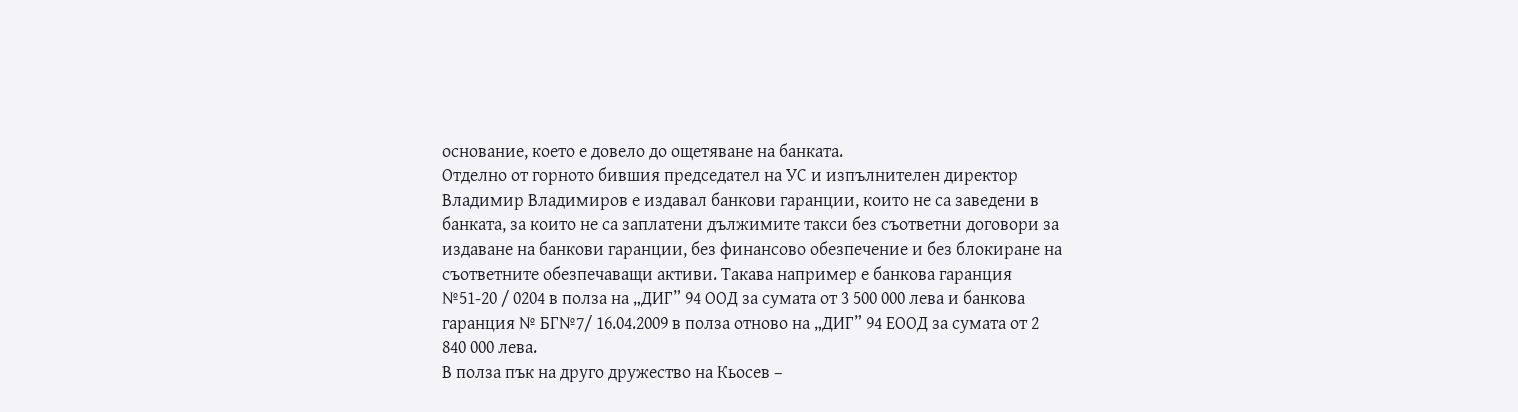основание, което е довело до ощетяване на банката.
Отделно от горното бившия председател на УС и изпълнителен директор Владимир Владимиров е издавал банкови гаранции, които не са заведени в банката, за които не са заплатени дължимите такси без съответни договори за издаване на банкови гаранции, без финансово обезпечение и без блокиране на съответните обезпечаващи активи. Такава например е банкова гаранция №51-20 / 0204 в полза на „ДИГ” 94 ООД за сумата от 3 500 000 лева и банкова гаранция № БГ№7/ 16.04.2009 в полза отново на „ДИГ” 94 ЕООД за сумата от 2 840 000 лева.
В полза пък на друго дружество на Кьосев –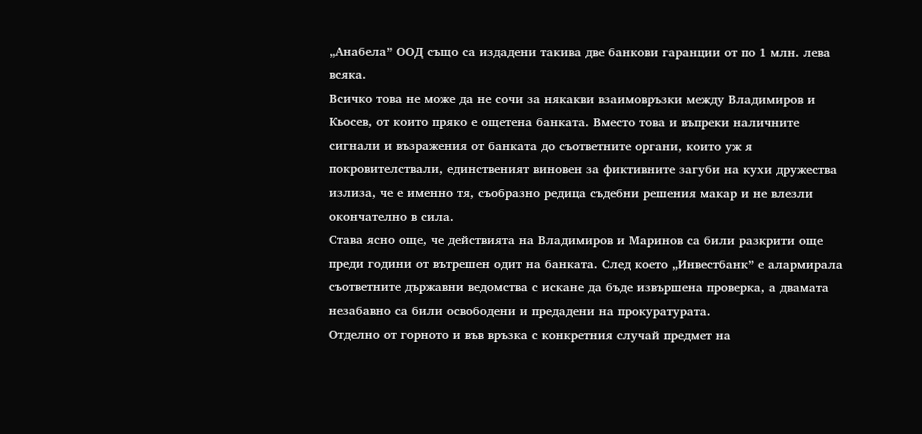„Анабела” ООД също са издадени такива две банкови гаранции от по 1 млн. лева всяка.
Всичко това не може да не сочи за някакви взаимовръзки между Владимиров и Кьосев, от които пряко е ощетена банката. Вместо това и въпреки наличните сигнали и възражения от банката до съответните органи, които уж я покровителствали, единственият виновен за фиктивните загуби на кухи дружества излиза, че е именно тя, съобразно редица съдебни решения макар и не влезли окончателно в сила.
Става ясно още, че действията на Владимиров и Маринов са били разкрити още преди години от вътрешен одит на банката. След което „Инвестбанк” е алармирала съответните държавни ведомства с искане да бъде извършена проверка, а двамата незабавно са били освободени и предадени на прокуратурата.
Отделно от горното и във връзка с конкретния случай предмет на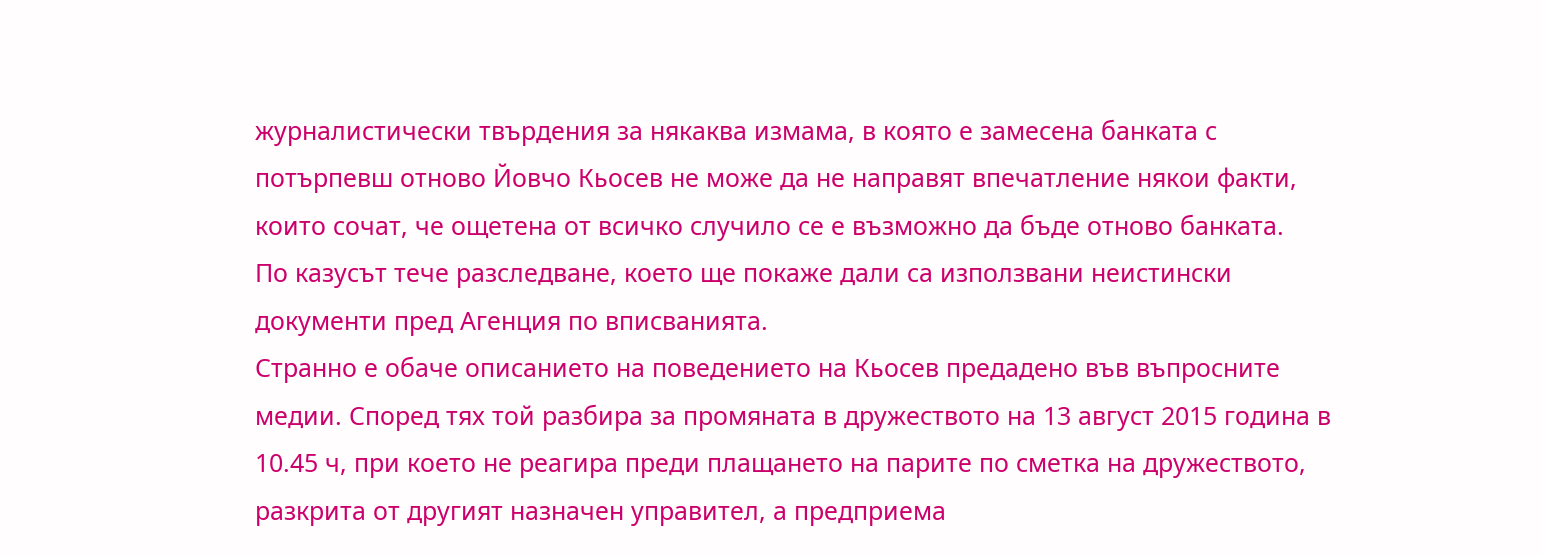журналистически твърдения за някаква измама, в която е замесена банката с потърпевш отново Йовчо Кьосев не може да не направят впечатление някои факти, които сочат, че ощетена от всичко случило се е възможно да бъде отново банката.
По казусът тече разследване, което ще покаже дали са използвани неистински документи пред Агенция по вписванията.
Странно е обаче описанието на поведението на Кьосев предадено във въпросните медии. Според тях той разбира за промяната в дружеството на 13 август 2015 година в 10.45 ч, при което не реагира преди плащането на парите по сметка на дружеството, разкрита от другият назначен управител, а предприема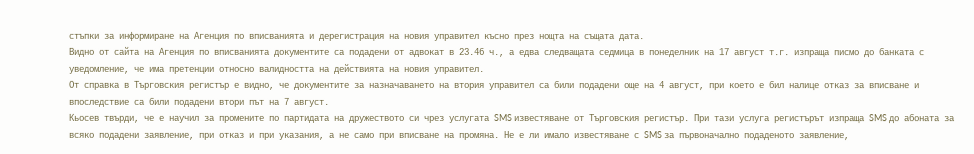стъпки за информиране на Агенция по вписванията и дерегистрация на новия управител късно през нощта на същата дата.
Видно от сайта на Агенция по вписванията документите са подадени от адвокат в 23.46 ч., а едва следващата седмица в понеделник на 17 август т.г. изпраща писмо до банката с уведомление, че има претенции относно валидността на действията на новия управител.
От справка в Търговския регистър е видно, че документите за назначаването на втория управител са били подадени още на 4 август, при което е бил налице отказ за вписване и впоследствие са били подадени втори път на 7 август.
Кьосев твърди, че е научил за промените по партидата на дружеството си чрез услугата SMS известяване от Търговския регистър. При тази услуга регистърът изпраща SMS до абоната за всяко подадени заявление, при отказ и при указания, а не само при вписване на промяна. Не е ли имало известяване с SMS за първоначално подаденото заявление,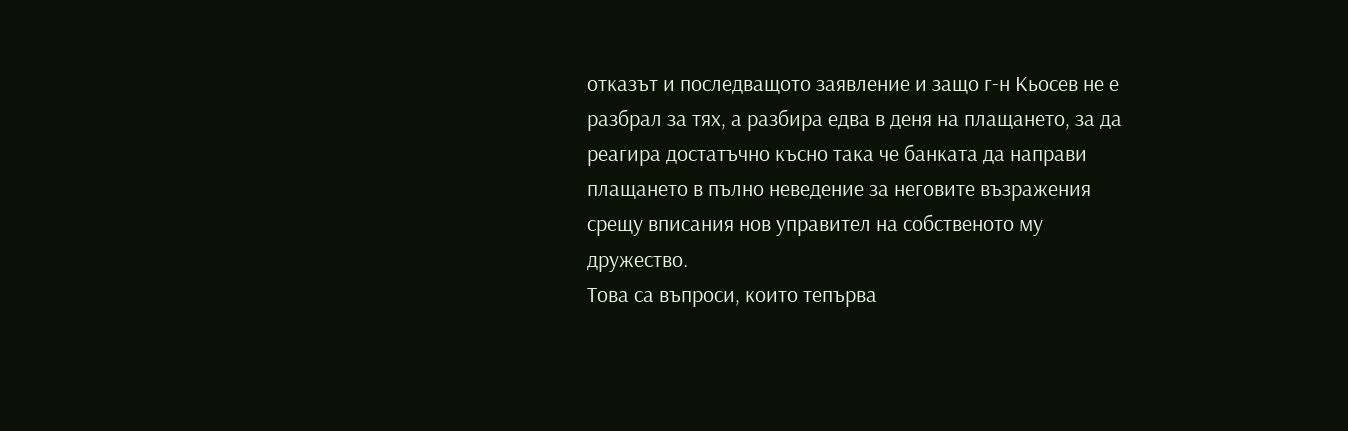отказът и последващото заявление и защо г-н Кьосев не е разбрал за тях, а разбира едва в деня на плащането, за да реагира достатъчно късно така че банката да направи плащането в пълно неведение за неговите възражения срещу вписания нов управител на собственото му дружество.
Това са въпроси, които тепърва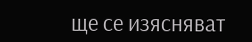ще се изясняват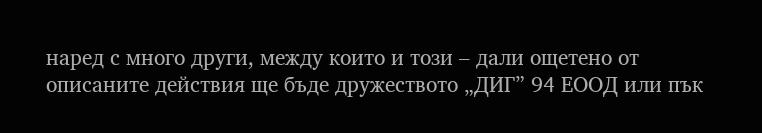наред с много други, между които и този – дали ощетено от описаните действия ще бъде дружеството „ДИГ” 94 ЕООД или пък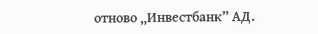отново „Инвестбанк” АД.